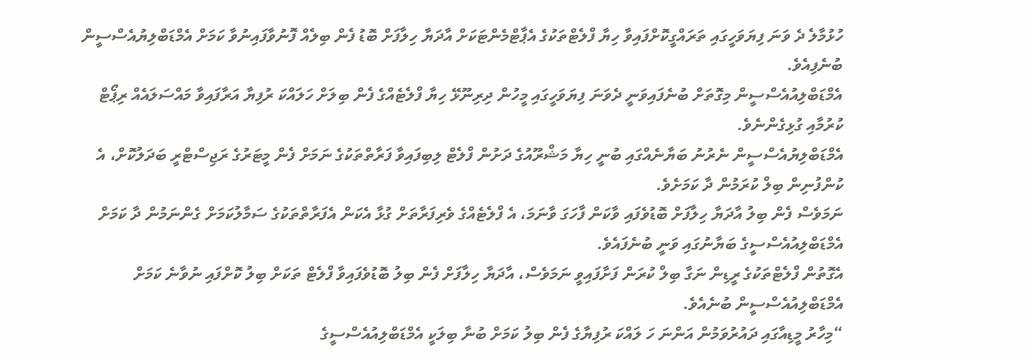ހުޅުމާލެ ދެ ވަނަ ފިޔަވަހީގައި ތަރައްގީކޮށްފައިވާ ހިޔާ ފްލެޓްތަކުގެ އެޕާޓްމެންޓަކަށް އާދަޔާ ހިލާފަށް ބޮޑު ފެން ބިލެއް ފޮނުވާފައިނުވާ ކަމަށް އެމްޑަބްލިޔުއެސްސީން ބުނެފިއެވެ.
އެމްޑަބްލިއުއެސްސީން މިގޮތަށް ބުނެފައިވަނީ ދެވަނަ ފިޔަވަހީގައި މީހުން ދިރިނޫޅޭ ހިޔާ ފްލެޓެއްގެ ފެން ބިލަށް ހަލައްކަ ރުފިޔާ އަރާފައިވާ މައްސަލައެއް ރިޕޯޓް ކުރުމާއި ގުޅިގެންނެވެ.
އެމްޑަބްލިޔުއެސްސީން ނެރުނު ބަޔާނެއްގައި ބުނީ ހިޔާ މަޝްރޫއުގެ ދަށުން ފްލެޓް ލިބިފައިވާ ފަރާތްތަކުގެ ނަމަށް ފެން މީޓަރުގެ ރަޖިސްޓްރީ ބަދަލުކޮށް، އެ ކުންފުނިން ބިލް ކުރަމުން ދާ ކަމަށެވެ.
ނަމަވެސް ފެން ބިލު އާދަޔާ ހިލާފަށް ބޮޑުވެފައި ވާކަން ފާހަގަ ވާނަމަ، އެ ފްލެޓެއްގެ ވެރިފަރާތަށް ގުޅާ އެކަން އެފަރާތްތަކުގެ ސަމާލުކަމަށް ގެންނަމުން ދާ ކަމަށް އެމްޑަބްލިއުއެސްސީގެ ބަޔާނުގައި ވަނީ ބުނެފައެވެ.
އެގޮތުން ފްލެޓްތަކުގެ ރީޑިން ނަގާ ބިލް ކުރަން ފަށާފައިވީ ނަމަވެސް، އާދަޔާ ހިލާފަށް ފެން ބިލު ބޮޑުވެފައިވާ ފްލެޓް ތަކަށް ބިލު ކޮށްފައި ނުވާނެ ކަމަށް އެމްޑަބްލިއުއެސްސީން ބުނެއެވެ.
“މިހާރު މީޑިއާގައި ދައުރުވަމުން އަންނަ ހަ ލައްކަ ރުފިޔާގެ ފެން ބިލު ކަމަށް ބުނާ ބިލަކީ އެމްޑަބްލިއުއެސްސީގެ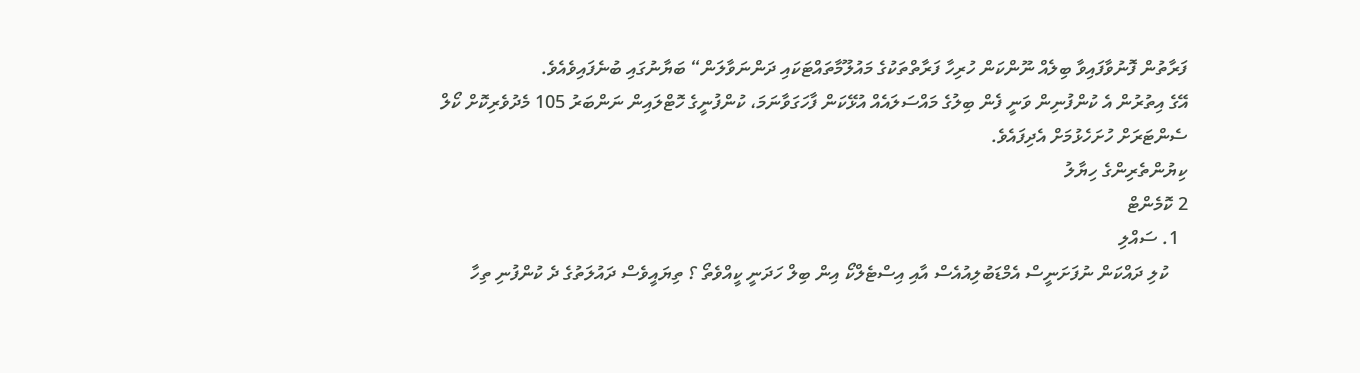ފަރާތުން ފޮނުވާފައިވާ ބިލެއް ނޫންކަން ހުރިހާ ފަރާތްތަކުގެ މައުލޫމާތައްޓަކައި ދަންނަވާލަން“ ބަޔާނުގައި ބުނެފައިވެއެވެ.
އޭގެ އިތުރުން އެ ކުންފުނިން ވަނީ ފެން ބިލުގެ މައްސަލައެއް އުޅޭކަން ފާހަގަވާނަމަ، ކުންފުނީގެ ހޮޓްލައިން ނަންބަރު 105 މެދުވެރިކޮށް ކޯލް ސެންޓަރަށް ހުށަހެޅުމަށް އެދިފައެވެ.
ކިޔުންތެރިންގެ ހިޔާލު
2 ކޮމެންޓް
  1. ސައްލި
    ކުލި ދައްކަން ނުފަށަނީސް އެމްޑަބުލިއުއެސް އާއި އިސްޓެލްކޯ އިން ބިލް ހަދަނީ ކީއްވެތޯ ؟ ތިޔައީވެސް ދައުލަތުގެ ދެ ކުންފުނި ތިހާ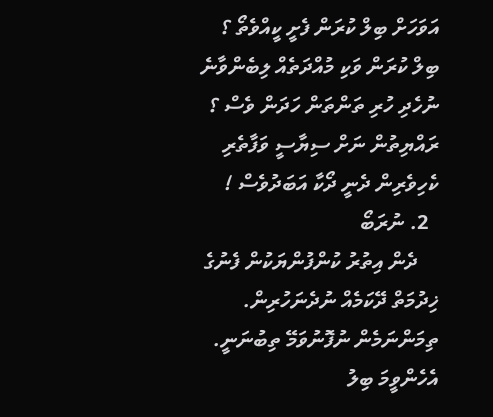އަވަހަށް ބިލް ކުރަން ފެށީ ކީއްވެތޯ ؟ ބިލް ކުރަން ވަކި މުއްދަތެއް ލިބެންވާނެ ނުހެދި ހުރި ތަންތަން ހަދަން ވެސް ؟ ރައްޔިތުން ނަށް ސިޔާސީ ވަފާތެރި ކެހިވެރިން ދެނީ ދޯކާ އަބަދުވެސް !
  2. ނުރަބޯ
    ދެން އިތުރު ކުންފުންޔަކުން ފެނުގެ ޚިދުމަތް ދޭކަމެއް ނުދެނަހުރިން. ތިމަންނަމެން ނުފޮނުވަމޭ ތިބުނަނީ. އެހެންވީމަ ބިލު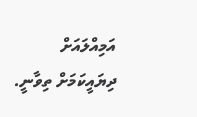އަމިއްލައަށް ދިޔައީކަމަށް ތިވާނީ.